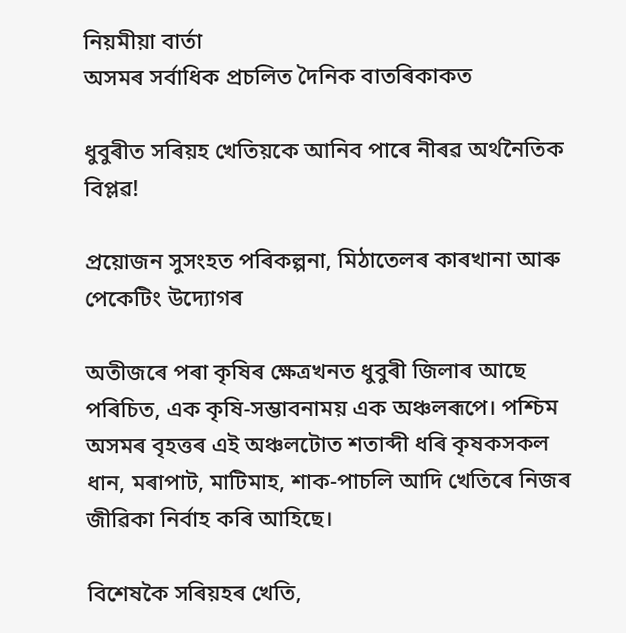নিয়মীয়া বাৰ্তা
অসমৰ সৰ্বাধিক প্ৰচলিত দৈনিক বাতৰিকাকত

ধুবুৰীত সৰিয়হ খেতিয়কে আনিব পাৰে নীৰৱ অৰ্থনৈতিক বিপ্লৱ!

প্ৰয়োজন সুসংহত পৰিকল্পনা, মিঠাতেলৰ কাৰখানা আৰু পেকেটিং উদ্যোগৰ

অতীজৰে পৰা কৃষিৰ ক্ষেত্রখনত ধুবুৰী জিলাৰ আছে পৰিচিত, এক কৃষি-সম্ভাবনাময় এক অঞ্চলৰূপে। পশ্চিম অসমৰ বৃহত্তৰ এই অঞ্চলটোত শতাব্দী ধৰি কৃষকসকল ধান, মৰাপাট, মাটিমাহ, শাক-পাচলি আদি খেতিৰে নিজৰ জীৱিকা নির্বাহ কৰি আহিছে।

বিশেষকৈ সৰিয়হৰ খেতি,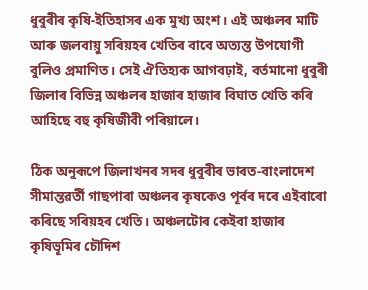ধুবুৰীৰ কৃষি-ইতিহাসৰ এক মুখ্য অংশ। এই অঞ্চলৰ মাটি আৰু জলবায়ু সৰিয়হৰ খেতিৰ বাবে অত্যন্ত উপযোগী বুলিও প্ৰমাণিত। সেই ঐতিহ্যক আগবঢ়াই, বৰ্তমানো ধুবুৰী জিলাৰ বিভিন্ন অঞ্চলৰ হাজাৰ হাজাৰ বিঘাত খেতি কৰি আহিছে বহু কৃষিজীবী পৰিয়ালে।

ঠিক অনুৰূপে জিলাখনৰ সদৰ ধুবুৰীৰ ভাৰত-বাংলাদেশ সীমান্তৱৰ্তী গাছপাৰা অঞ্চলৰ কৃষকেও পূৰ্বৰ দৰে এইবাৰো কৰিছে সৰিয়হৰ খেতি। অঞ্চলটোৰ কেইবা হাজাৰ কৃষিভূমিৰ চৌদিশ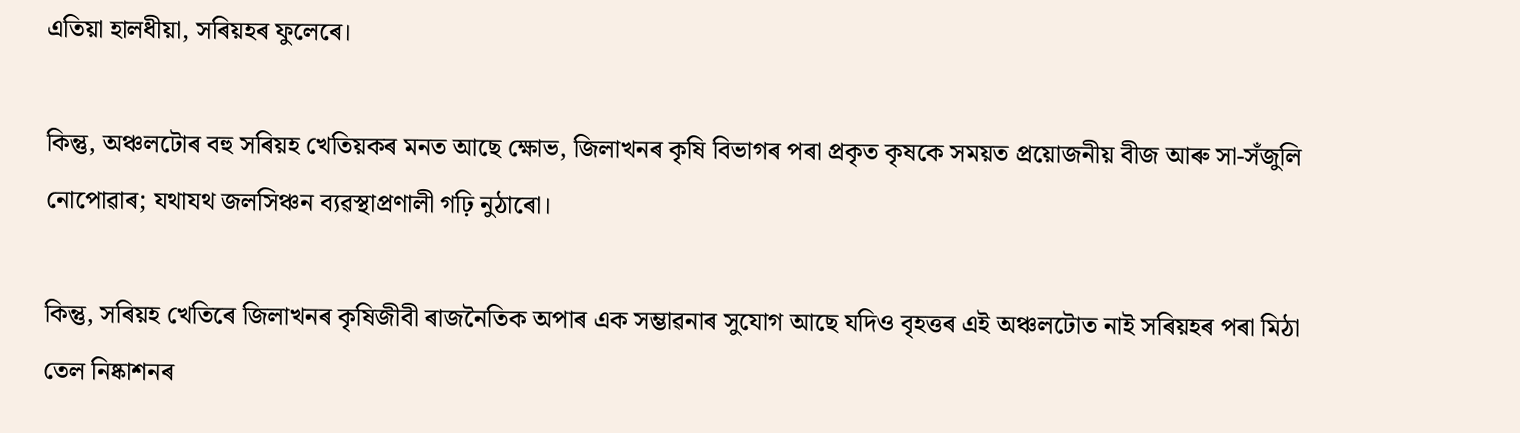এতিয়া হালধীয়া, সৰিয়হৰ ফুলেৰে।

কিন্তু, অঞ্চলটোৰ বহু সৰিয়হ খেতিয়কৰ মনত আছে ক্ষোভ, জিলাখনৰ কৃষি বিভাগৰ পৰা প্ৰকৃত কৃষকে সময়ত প্ৰয়োজনীয় বীজ আৰু সা-সঁজুলি নোপোৱাৰ; যথাযথ জলসিঞ্চন ব্যৱস্থাপ্ৰণালী গঢ়ি নুঠাৰো।

কিন্তু, সৰিয়হ খেতিৰে জিলাখনৰ কৃষিজীবী ৰাজনৈতিক অপাৰ এক সম্ভাৱনাৰ সুযোগ আছে যদিও বৃহত্তৰ এই অঞ্চলটোত নাই সৰিয়হৰ পৰা মিঠা তেল নিষ্কাশনৰ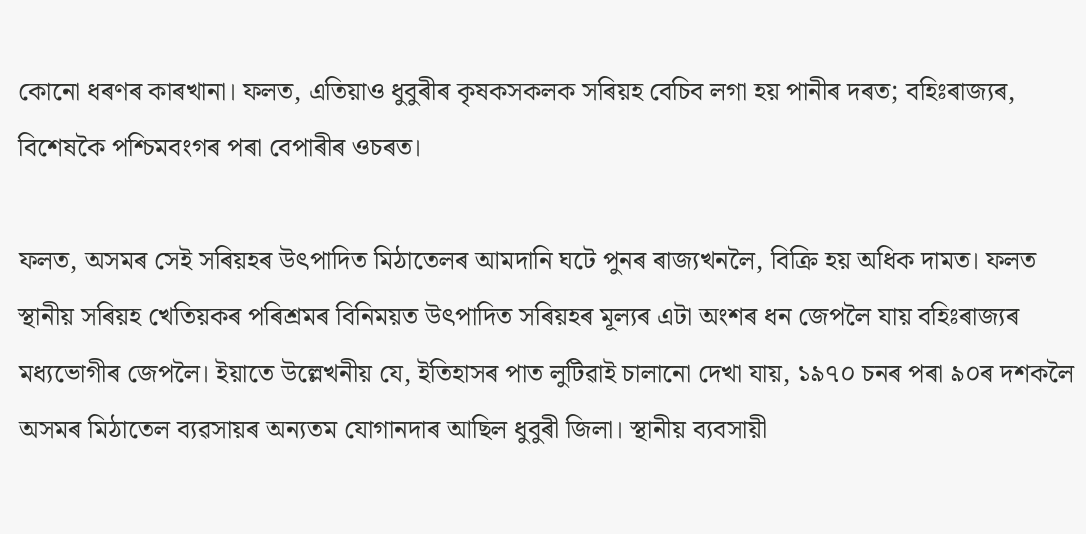কোনো ধৰণৰ কাৰখানা। ফলত, এতিয়াও ধুবুৰীৰ কৃষকসকলক সৰিয়হ বেচিব লগা হয় পানীৰ দৰত; বহিঃৰাজ্যৰ, বিশেষকৈ পশ্চিমবংগৰ পৰা বেপাৰীৰ ওচৰত।

ফলত, অসমৰ সেই সৰিয়হৰ উৎপাদিত মিঠাতেলৰ আমদানি ঘটে পুনৰ ৰাজ্যখনলৈ, বিক্ৰি হয় অধিক দামত। ফলত স্থানীয় সৰিয়হ খেতিয়কৰ পৰিশ্ৰমৰ বিনিময়ত উৎপাদিত সৰিয়হৰ মূল্যৰ এটা অংশৰ ধন জেপলৈ যায় বহিঃৰাজ্যৰ মধ্যভোগীৰ জেপলৈ। ইয়াতে উল্লেখনীয় যে, ইতিহাসৰ পাত লুটিৱাই চালানো দেখা যায়, ১৯৭০ চনৰ পৰা ৯০ৰ দশকলৈ অসমৰ মিঠাতেল ব্যৱসায়ৰ অন্যতম যোগানদাৰ আছিল ধুবুৰী জিলা। স্থানীয় ব্যবসায়ী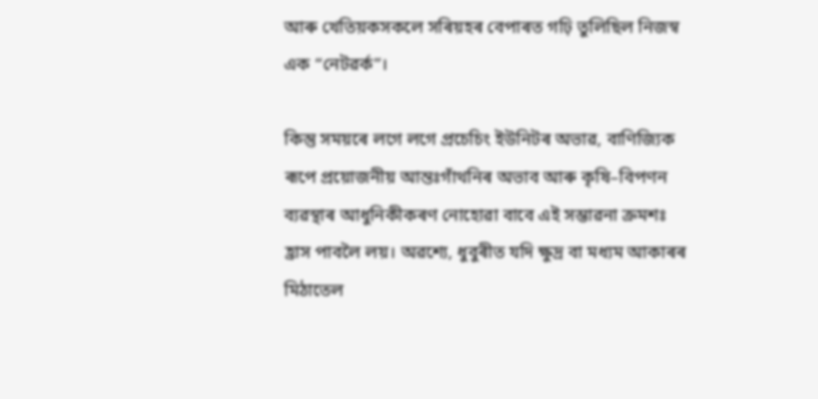আৰু খেতিয়কসকলে সৰিয়হৰ বেপাৰত গঢ়ি তুলিছিল নিজস্ব এক “নেটৱৰ্ক”।

কিন্তু সময়ৰে লগে লগে প্ৰচেচিং ইউনিটৰ অভাৱ, বাণিজ্যিক ৰূপে প্ৰয়োজনীয় আন্তঃগাঁথনিৰ অভাব আৰু কৃষি–বিপণন ব্যৱস্থাৰ আধুনিকীকৰণ নোহোৱা বাবে এই সম্ভাৱনা ক্ৰমশঃ হ্ৰাস পাবলৈ লয়। অৱশ্যে, ধুবুৰীত যদি ক্ষুদ্ৰ বা মধ্যম আকাৰৰ মিঠাতেল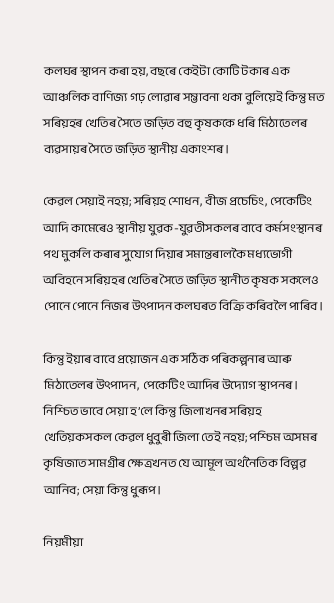কলঘৰ স্থাপন কৰা হয়, বছৰে কেইটা কোটি টকাৰ এক আঞ্চলিক বাণিজ্য গঢ় লোৱাৰ সম্ভাবনা থকা বুলিয়েই কিন্তু মত সৰিয়হৰ খেতিৰ সৈতে জড়িত বহু কৃষককে ধৰি মিঠাতেলৰ ব্যৱসায়ৰ সৈতে জড়িত স্থানীয় একাংশৰ।

কেৱল সেয়াই নহয়; সৰিয়হ শোধন, বীজ প্ৰচেচিং, পেকেটিং আদি কামেৰেও স্থানীয় যুৱক-যুৱতীসকলৰ বাবে কর্মসংস্থানৰ পথ মুকলি কৰাৰ সুযোগ দিয়াৰ সমান্তৰালকৈ মধ্যভোগী অবিহনে সৰিয়হৰ খেতিৰ সৈতে জড়িত স্থানীত কৃষক সকলেও পোনে পোনে নিজৰ উৎপাদন কলঘৰত বিক্ৰি কৰিবলৈ পাৰিব।

কিন্তু ইয়াৰ বাবে প্ৰয়োজন এক সঠিক পৰিকল্পনাৰ আৰু মিঠাতেলৰ উৎপাদন, পেকেটিং আদিৰ উদ্যোগ স্থাপনৰ। নিশ্চিত ভাবে সেয়া হ’লে কিন্তু জিলাখনৰ সৰিয়হ খেতিয়কসকল কেৱল ধুবুৰী জিলা তেই নহয়; পশ্চিম অসমৰ কৃষিজাত সামগ্ৰীৰ ক্ষেত্ৰখনত যে আমূল অৰ্থনৈতিক বিল্পৱ আনিব; সেয়া কিন্তু ধুৰূপ।

নিয়মীয়া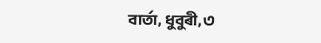বাৰ্তা, ধুবুৰী, ৩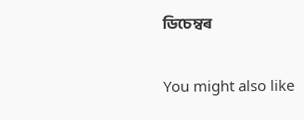ডিচেম্বৰ

You might also like